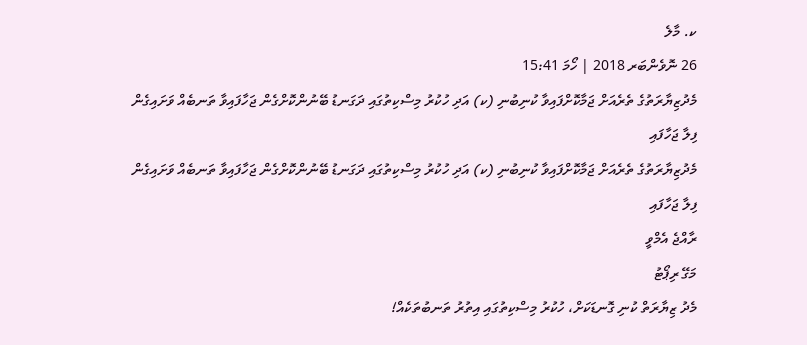ކ. މާލެ
26 ނޮވެންބަރ 2018 | ހޯމަ 15:41
މެދުޒިޔާރަތުގެ ތެރެއަށް ޖަމާކޮށްފައިވާ ކުނިބުނި (ކ) އަދި ހުކުރު މިސްކިތުގައި ދަގަނޑު ބޭނުންކޮށްގެން ޖަހާފައިވާ ތަނބެއް ވަށައިގެން ފިލާ ޖަހާފައި
މެދުޒިޔާރަތުގެ ތެރެއަށް ޖަމާކޮށްފައިވާ ކުނިބުނި (ކ) އަދި ހުކުރު މިސްކިތުގައި ދަގަނޑު ބޭނުންކޮށްގެން ޖަހާފައިވާ ތަނބެއް ވަށައިގެން ފިލާ ޖަހާފައި
ރާއްޖެ އެމްވީ
މަގޭ ރިޕޯޓު
މެދު ޒިޔާރަތް ކުނި ގޮނޑަކަށް، ހުކުރު މިސްކިތުގައި އިތުރު ތަނބުތަކެއް!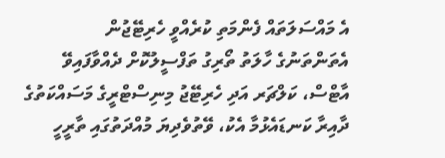އެ މައްސަލަތައް ފެންމަތި ކުރެއްވީ ހެރިޓޭޖުން
އެތަންތަނުގެ ހާލަތު ތޯރިގު ތަފްސީލުކޮށް ދެއްވާފައިވޭ
އާޓްސް، ކަލްޗަރ އަދި ހެރިޓޭޖު މިނިސްޓްރީގެ މަސައްކަތުގެ ދާއިރާ ކަނޑައެޅުމާ އެކު، ވޭތުވެދިޔަ މުއްދަތުގައި ތާރީހީ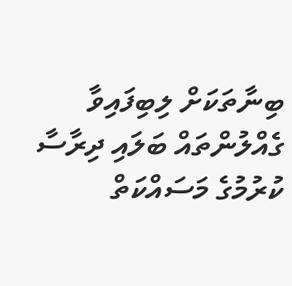ބިނާތަކަށް ލިބިފައިވާ ގެއްލުންތައް ބަލައި ދިރާސާ ކުރުމުގެ މަސައްކަތް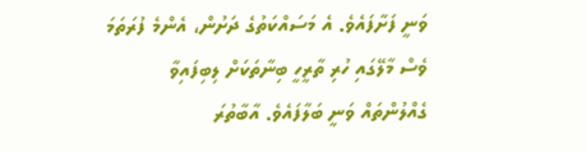ވަނީ ފަށާފައެވެ. އެ މަސައްކަތުގެ ދަށުން، އެންމެ ފުރަތަމަ ވެސް މާލޭގައި ހުރި ތާރީހީ ބިނާތަކަށް ލިބިފައިވާ ގެއްލުންތައް ވަނީ ބަލާފައެވެ. އާބާތުރަ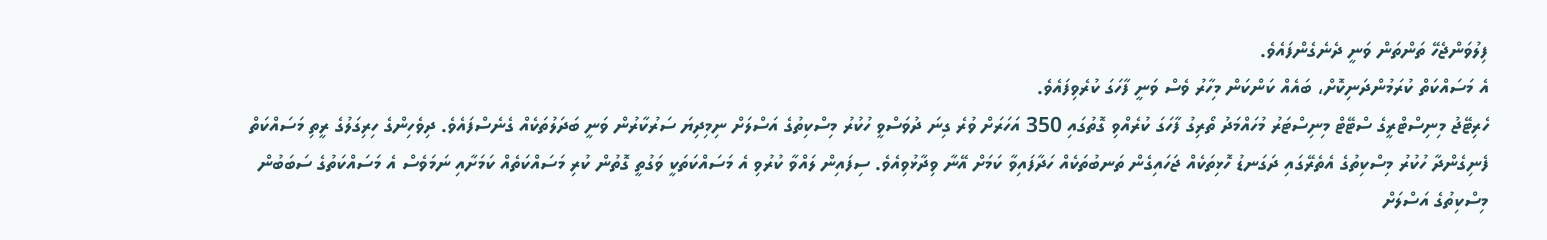ފިލުވަންޖެހޭ ތަންތަން ވަނީ ދެނެގެންފައެވެ.
އެ މަސައްކަތް ކުރަމުންދަނިކޮށް، ބައެއް ކަންކަން މިހާރު ވެސް ވަނީ ފާހަގަ ކުރެވިފައެވެ.
ހެރިޓޭޖު މިނިސްޓްރީގެ ސްޓޭޓް މިނިސްޓަރު މުހައްމަދު ތޯރިގު ފާހަގަ ކުރެއްވި ގޮތުގައި 350 އަހަރަށް ވުރެ ގިނަ ދުވަސްވީ ހުކުރު މިސްކިތުގެ އަސްލަށް ނިމިދިޔަ ސަރުކާރުން ވަނީ ބަދަލުތަކެއް ގެނެސްފައެވެ. ދިވެހިންގެ ހިރިގަލުގެ ރީތި މަސައްކަތް ފެނިގެންދާ ހުކުރު މިސްކިތުގެ އެތެރޭގައި ދަގަނޑު ހޮޅިތަކެއް ޖަހައިގެން ތަނބުތަކެއް ހަދާފައިވާ ކަމަށް އޭނާ ވިދާޅުވިއެވެ. ސިފައިން ލައްވާ ކުރުވި އެ މަސައްކަތަކީ ވަގުތީ ގޮތުން ކުރި މަސައްކަތެއް ކަމަށާއި ނަމަވެސް އެ މަސައްކަތުގެ ސަބަބުން މިސްކިތުގެ އަސްލަށް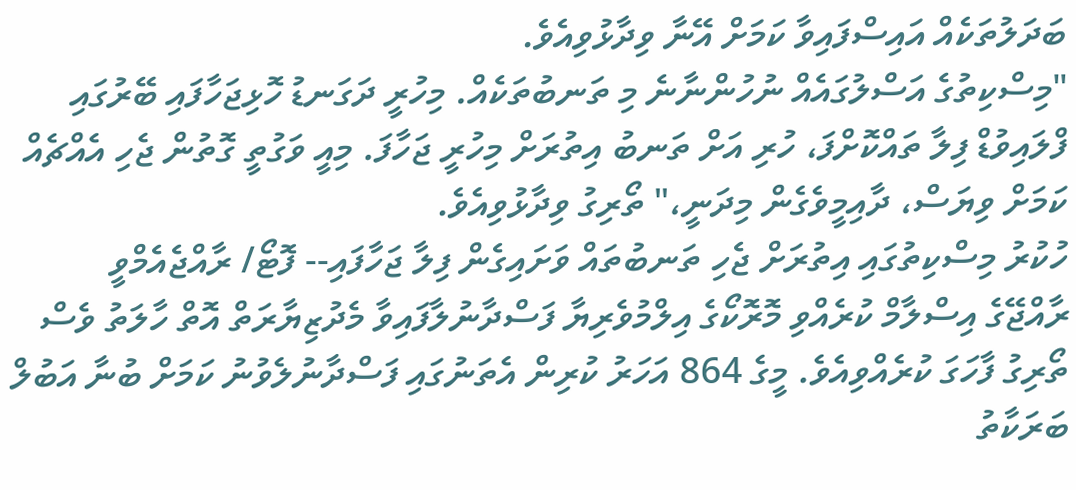ބަދަލުތަކެއް އައިސްފައިވާ ކަމަށް އޭނާ ވިދާޅުވިއެވެ.
"މިސްކިތުގެ އަސްލުގައެއް ނުހުންނާނެ މި ތަނބުތަކެއް. މިހުރީ ދަގަނޑު ހޮޅިޖަހާފައި ބޭރުގައި ފްލައިވުޑް ފިލާ ތައްކޮށްފަ، ހުރި އަށް ތަނބު އިތުރަށް މިހުރީ ޖަހާފަ. މިއީ ވަގުތީ ގޮތުން ޖެހި އެއްޗެއް ކަމަށް ވިޔަސް، ދާއިމީވެގެން މިދަނީ،" ތޯރިގު ވިދާޅުވިއެވެ.
ހުކުރު މިސްކިތުގައި އިތުރަށް ޖެހި ތަނބުތައް ވަށައިގެން ފިލާ ޖަހާފައި-- ފޮޓޯ/ ރާއްޖެއެމްވީ
ރާއްޖޭގެ އިސްލާމް ކުރެއްވި މޮރޮކޯގެ އިލްމުވެރިޔާ ފަސްދާނުލާފައިވާ މެދުޒިޔާރަތް އޮތް ހާލަތު ވެސް ތޯރިގު ފާހަގަ ކުރެއްވިއެވެ. މީގެ 864 އަހަރު ކުރިން އެތަނުގައި ފަސްދާނުލެވުނު ކަމަށް ބުނާ އަބުލް ބަރަކާތު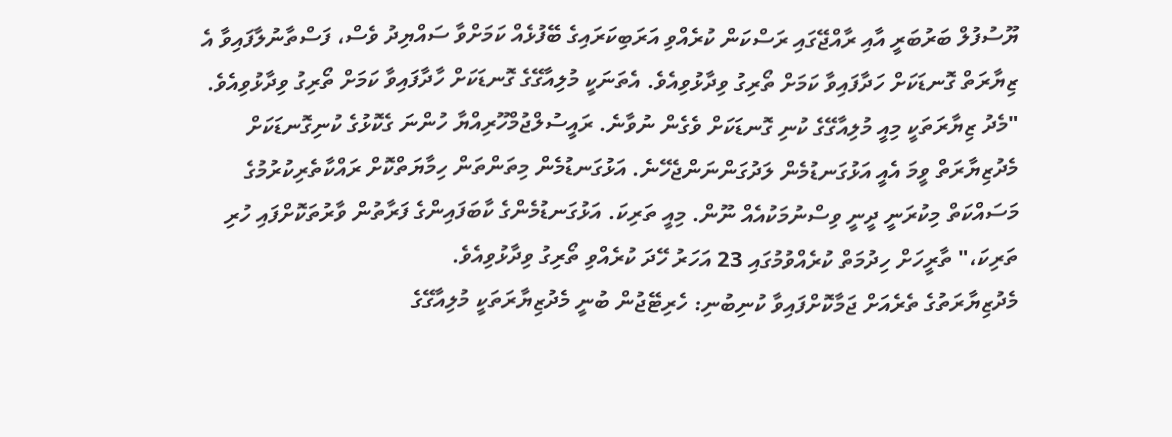ޔޫސުފުލް ބަރުބަރީ އާއި ރާއްޖޭގައި ރަސްކަން ކުރެއްވި އަރަބިކަރައިގެ ބޭފުޅެއް ކަމަށްވާ ސައްޔިދު ވެސް، ފަސްތާނުލާފައިވާ އެ ޒިޔާރަތް ގޮނޑަކަށް ހަދާފައިވާ ކަމަށް ތޯރިގު ވިދާޅުވިއެވެ. އެތަނަކީ މުލިއާގޭގެ ގޮނޑަކަށް ހާދާފައިވާ ކަމަށް ތޯރިގު ވިދާޅުވިއެވެ.
"މެދު ޒިޔާރަތަކީ މިއީ މުލިއާގޭގެ ކުނި ގޮނޑަކަށް ވެގެން ނުވާނެ. ރައީސުލްޖުމްހޫރިއްޔާ ހުންނަ ގެކޮޅުގެ ކުނިގޮނޑަކަށް މެދުޒިޔާރަތް ވީމަ އެއީ އަޅުގަނޑުމެން ލަދުގަންނަންޖެހޭނެ. އަޅުގަނޑުމެން މިތަންތަން ހިމާޔަތްކޮށް ރައްކާތެރިކުރުމުގެ މަސައްކަތް މިކުރަނީ ދީނީ ވިސްނުމަކުއެއް ނޫން. މިއީ ތަރިކަ. އަޅުގަނޑުމެންގެ ކާބަފައިންގެ ފަރާތުން ވާރުތަކޮށްފައި ހުރި ތަރިކަ،" ތާރީހަށް ހިދުމަތް ކުރެއްވުމުގައި 23 އަހަރު ހޭދަ ކުރެއްވި ތޯރިގު ވިދާޅުވިއެވެ.
މެދުޒިޔާރަތުގެ ތެރެއަށް ޖަމާކޮށްފައިވާ ކުނިބުނި: ހެރިޓޭޖުން ބުނީ މެދުޒިޔާރަތަކީ މުލިއާގޭގެ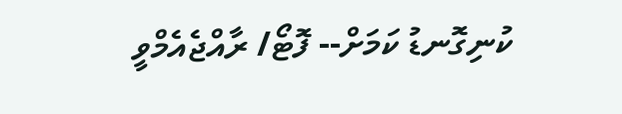ކުނިގޮނޑު ކަމަށް-- ފޮޓޯ/ ރާއްޖެއެމްވީ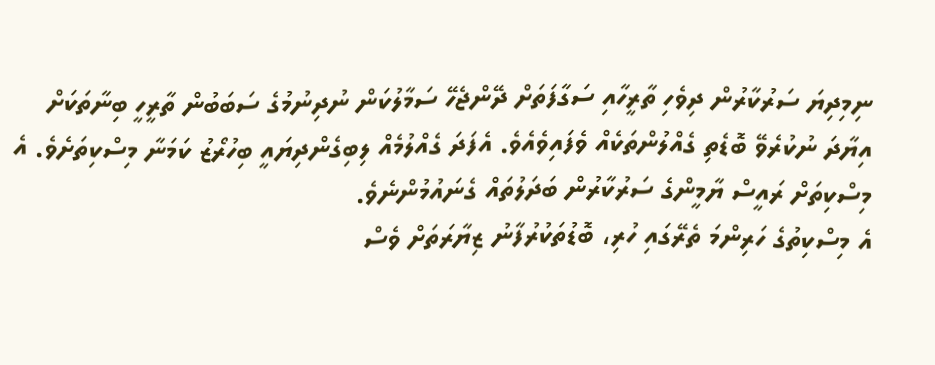ނިމިދިޔަ ސަރުކާރުން ދިވެހި ތާރީހާއި ސަގާފަތަށް ދޭންޖެހޭ ސަމާލުކަން ނުދިނުމުގެ ސަބަބުން ތާރީހީ ބިނާތަކަށް އިޔާދަ ނުކުރެވޭ ބޮޑެތި ގެއްލުންތަކެއް ވެފައިވެއެވެ. އެފަދަ ގެއްލުމެއް ލިބިގެންދިޔައީ ބިހުރޯޒު ކަމަނާ މިސްކިތަށެވެ. އެ މިސްކިތަށް ރައީސް ޔާމީންގެ ސަރުކާރުން ބަދަލުތައް ގެނައުމުންނެވެ.
އެ މިސްކިތުގެ ހަރިންމަ ތެރޭގައި ހުރި، ބޮޑުތަކުރުފާނު ޒިޔާރަތަށް ވެސް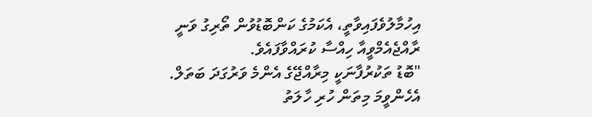އިހުމާލުވެފައިވާތީ، އެކަމުގެ ކަންބޮޑުވުން ތޯރިގު ވަނީ ރާއްޖެއެމްވީއާ ހިއްސާ ކުރައްވާފައެވެ.
"ބޮޑު ތަކުރުފާނަކީ މިރާއްޖޭގެ އެންމެ ވަރުގަދަ ބަތަލް. އެހެންވީމަ މިތަން ހުރި ހާލަތު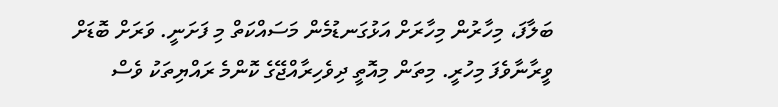ބަލާފަ، މިހާރުން މިހާރަށް އަޅުގަނޑުމެން މަސައްކަތް މި ފަށަނީ. ވަރަށް ބޮޑަށް ވީރާނާވެފަ މިހުރީ. މިތަން މިއޮތީ ދިވެހިރާއްޖޭގެ ކޮންމެ ރައްޔިތަކު ވެސް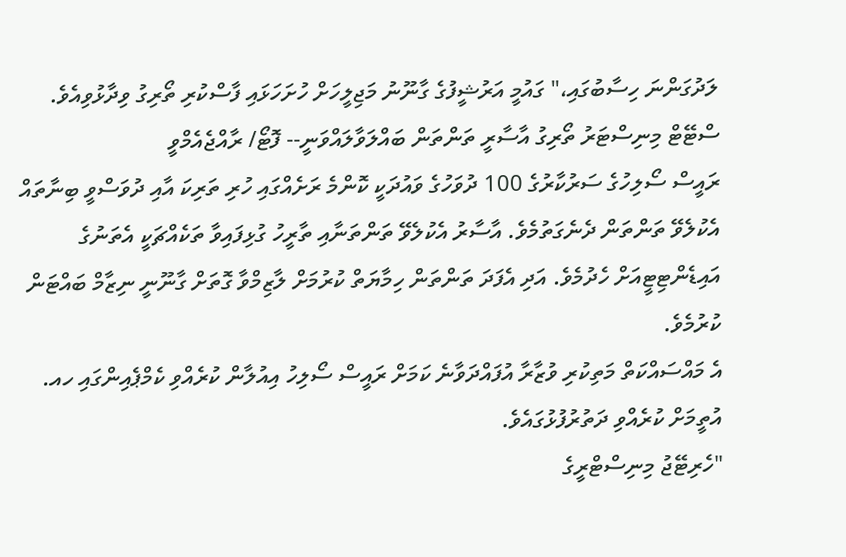ލަދުގަންނަ ހިސާބުގައި،" ގައުމީ އަރުޝީފުގެ ގާނޫނު މަޖިލީހަށް ހުށަހަޅައި ފާސްކުރި ތޯރިގު ވިދާޅުވިއެވެ.
ސްޓޭޓް މިނިސްޓަރު ތޯރިގު އާސާރީ ތަންތަން ބައްލަވާލައްވަނީ-- ފޮޓޯ/ ރާއްޖެއެމްވީ
ރައީސް ސޯލިހުގެ ސަރުކާރުގެ 100 ދުވަހުގެ ވައުދަކީ ކޮންމެ ރަށެއްގައި ހުރި ތަރިކަ އާއި ދުވަސްވީ ބިނާތައް އެކުލެވޭ ތަންތަން ދެނެގަތުމެވެ. އާސާރު އެކުލެވޭ ތަންތަނާއި ތާރީހު ގުޅިފައިވާ ތަކެއްޗަކީ އެތަނުގެ އައިޑެންޓިޓީއަށް ހެދުމެވެ. އަދި އެފަދަ ތަންތަން ހިމާޔަތް ކުރުމަށް ލާޒިމްވާ ގޮތަށް ގާނޫނީ ނިޒާމް ބައްޓަން ކުރުމެވެ.
އެ މައްސައްކަތް މަތިކުރި ވުޒާރާ އުފައްދަވާނެ ކަމަށް ރައީސް ސޯލިހު އިއުލާން ކުރެއްވި ކެމްޕެއިންގައި ހއ. އުތީމަށް ކުރެއްވި ދަތުރުފުޅުގައެވެ.
"ހެރިޓޭޖު މިނިސްޓްރީގެ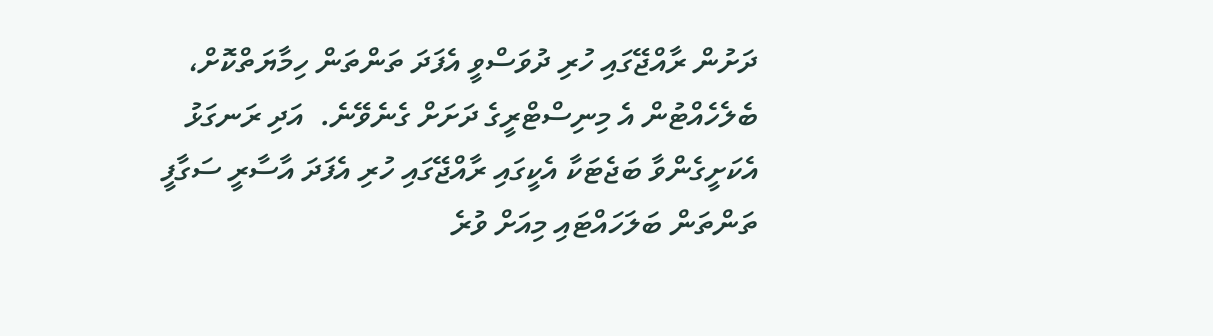ދަށުން ރާއްޖޭގައި ހުރި ދުވަސްވީ އެފަދަ ތަންތަން ހިމާޔަތްކޮށް، ބެލެހެއްޓުން އެ މިނިސްޓްރީގެ ދަށަށް ގެނެވޭނެ.  އަދި ރަނގަޅު އެކަށީގެންވާ ބަޖެޓަކާ އެކީގައި ރާއްޖޭގައި ހުރި އެފަދަ އާސާރީ ސަގާފީ ތަންތަން ބަލަހައްޓައި މިއަށް ވުރެ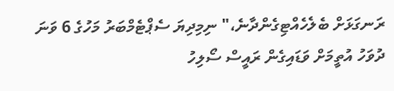ރަނގަޅަށް ބެލެހެއްޓިގެންދާނެ،" ނިމިދިޔަ ސެޕްޓެމްބަރު މަހުގެ 6 ވަނަ ދުވަހު އުތީމަށް ވަޑައިގެން ރައީސް ސޯލިހު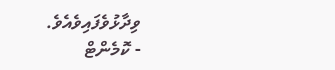ވިދާޅުވެފައިވެއެވެ.
- ކޮމެންޓް